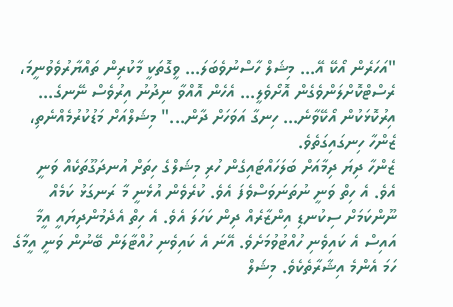"އަހަރެން އޯކޭ އޭ... މިޝަލް ހާސްނުވެބަލަ... ވީގޮތަކީ މާކުރިން ތައްޔާރުވެވުނީމަ، ރެސްޓްކޮށްލަންވެގެން އޮށޯވެލީ... އެހެން އޮއްވާ ނިދުނު އިރުވެސް ނޭނގެ... އިރުކޮޅަކުން އޯކޭވާނެ... ހިނގާ އަވަހަށް ދާން..." މިޝަލްއަށް މަޑުކުރުމެއްނެތި، ޒެންހާ ހިނގައިގަތެވެ.
ޒެންހާ ދިޔަ ދިމާއަށް ބަލަހައްޓައިގެން ހުރި މިޝަލްގެ ހިތަށް އުނދަގޫތަކެއް ވަނީ އެވެ. އެ ހިތް ވަނީ ނުތަނަވަސްވެފަ އެވެ. ކުރެވެން އުޅެނީ މާ ރަނގަޅު ކަމެއް ނޫންކަމަށް ސިކުނޑި އިންޒާރެއް ދިން ކަހަލަ އެވެ. އެ ހިތް އެދެމުންދިޔައީ އީމާ އައިސް އެ ކައިވެނި ހުއްޓުވުމަށެވެ. އޭނަ އެ ކައިވެނި ހުއްޓާލަން ބޭނުން ވަނީ އީމާގެ ހަމަ އެންމެ އިޝާރާތެކެވެ. މިޝަލް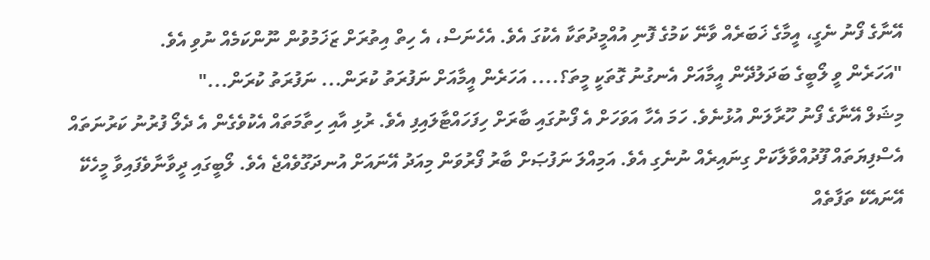އޭނާގެ ފޯނު ނެގީ، އީމާގެ ޚަބަރެއް ވާނޭ ކަމުގެ ފޮނި އުއްމީދުތަކާ އެކުގަ އެވެ. އެހެނަސް، އެ ހިތް އިތުރަށް ޒަޚަމުވުން ނޫންކަމެއް ނުވި އެވެ.
"އަހަރެން ވީ ލޯބީގެ ބަދަލުދޭން އީމާއަށް އެނގުނު ގޮތަކީ މީތަ؟.... އަހަރެން އީމާއަށް ނަފުރަތު ކުރަން... ނަފުރަތު ކުރަން..."
މިޝަލް އޭނާގެ ފޯނު ހޫރާލަން އުޅުނެވެ. ހަމަ އެހާ އަވަހަށް އެ ފޯނުގައި ބާރަށް ހިފަހައްޓާލައިފި އެވެ. ރުޅި އާއި ހިތާމަތައް އެކުވެގެން އެ ދެލޯ ފުރުނު ކަރުނަތައް އެސްފިޔަތައް ފޫދުއްވާލާކަށް ގިނައިރެއް ނުނެގި އެވެ. އަމިއްލަ ނަފުޞަށް ބާރު ފޯރުވަން މިއަދު އޭނައަށް އުނދަގޫވެއްޖެ އެވެ. ލޯބީގައި ދީވާނާވެފައިވާ މީހެކޭ އޭނައެކޭ ތަފާތެއް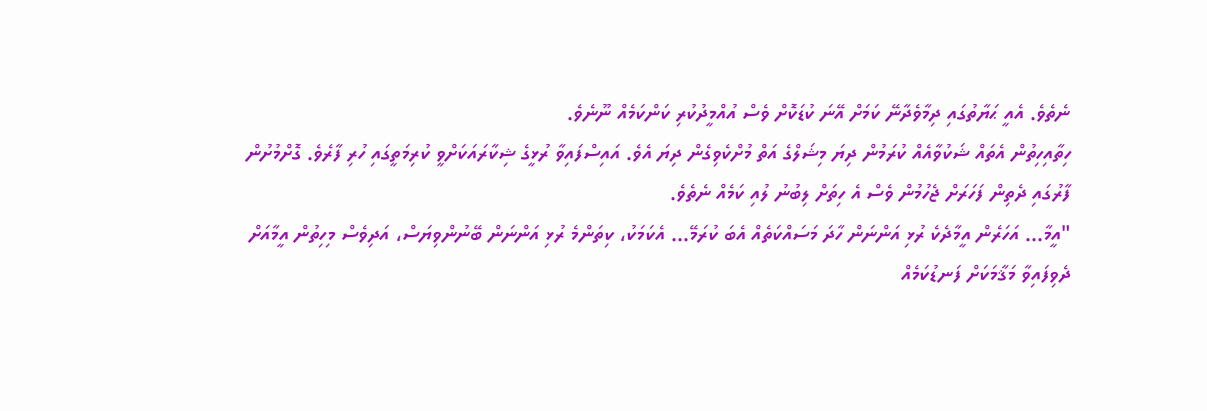ނެތެވެ. އެއީ ޙަޔާތުގައި ދިމާވެދާނޭ ކަމަށް އޭނަ ކުޑަކޮށް ވެސް އުއްމީދުކުރި ކަންކަމެއް ނޫނެވެ.
ހިތާއިހިތުން އެތައް ޝަކުވާއެއް ކުރަމުން ދިޔަ މިޝަލްގެ އަތް މުށްކެވިގެން ދިޔަ އެވެ. އައިސްފައިވާ ރުޅީގެ ޝިކާރައަކަށްވީ ކުރިމަތީގައި ހުރި ފާރެވެ. ގޮށްމުށުން ފާރުގައި ދެތިން ފަހަރަށް ޖެހުމުން ވެސް އެ ހިތަށް ލިބުނު ލުއި ކަމެއް ނެތެވެ.
"އީމާ... އަހަރެން އީމާދެކެ ރުޅި އަންނަން ހާދަ މަސައްކަތެއް އެބަ ކުރަމޭ... އެކަމަކު، ކިތަންމެ ރުޅި އަންނަން ބޭނުންވިޔަސް، އަދިވެސް މިހިތުން އީމާއަށް ދެވިފައިވާ މަޤާމަކަށް ފަނޑުކަމެއް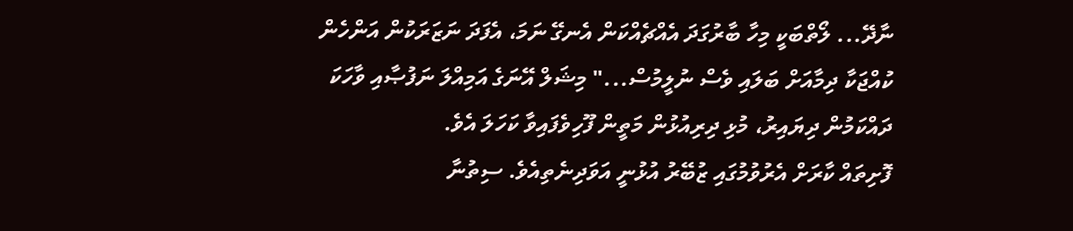ނާދޭ... ލޯތްބަކީ މިހާ ބާރުގަދަ އެއްޗެއްކަން އެނގޭ ނަމަ، އެފަދަ ނަޒަރަކުން އަންހެން ކުއްޖަކާ ދިމާއަށް ބަލައި ވެސް ނުލީމުސް..." މިޝަލް އޭނަގެ އަމިއްލަ ނަފުޞާއި ވާހަކަ ދައްކަމުން ދިޔައިރު، މުޅި ދިރިއުޅުން މަތީން ފޫހިވެފައިވާ ކަހަލަ އެވެ.
ފޮށިތައް ކާރަށް އެރުވުމުގައި ޒުބޭރު އުޅުނީ އަވަދިނެތިއެވެ. ސިތުނާ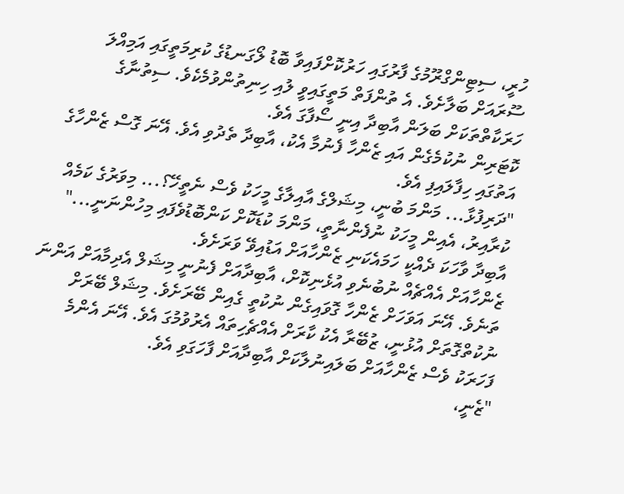ހުރީ، ސިޓިންގްރޫމުގެ ފާރުގައި ހަރުކޮށްފައިވާ ބޮޑު ލޯގަނޑުގެ ކުރިމަތީގައި އަމިއްލަ ސޫރައަށް ބަލާށެވެ. އެ ތުންފަތް މަތީގައިވީ ލުއި ހިނިތުންވުމެކެވެ. ސިތުނާގެ ހަރަކާތްތަކަށް ބަލަން އާބިދާ އިނީ ސޯފާގަ އެވެ.
ކޮޓަރިން ނުކުމެގެން އައި ޒެންހާ ފެނުމާ އެކު، އާބިދާ ތެދުވި އެވެ. އޭނަ ގޮސް ޒެންހާގެ އަތުގައި ހިފާލައިފި އެވެ.
"ދަރިފުޅާ... މަންމަ ބުނީ، މިޝަލްގެ އާއިލާގެ މީހަކު ވެސް ނެތީހޭ؟... މިވަރުގެ ކަމެއް ކުރާއިރު، އެއިން މީހަކު ނުފެންނާތީ، މަންމަ ކުޑަކޮށް ކަންބޮޑުވެފައި މިހުންނަނީ..." އާބިދާ ވާހަކަ ދެއްކީ ހަމައެކަނި ޒެންހާއަށް އަޑުއިވޭ ވަރަށެވެ.
ޒެންހާއަށް އެއްޗެއް ނުބުނެވި އުޅެނިކޮށް، އާބިދާއަށް ފެނުނީ މިޝަލް އެދިމާއަށް އަންނަ ތަނެވެ. އޭނަ އަވަހަށް ޒެންހާ ގޮވައިގެން ނުކުތީ ގެއިން ބޭރަށެވެ. މިޝަލް ބޭރަށް ނުކުތްގޮތަށް އުޅުނީ، ޒުބޭރާ އެކު ކާރަށް އެއްޗެހިތައް އެރުވުމުގަ އެވެ. އޭނަ އެންމެ ފަހަރަކު ވެސް ޒެންހާއަށް ބަލައިނުލާކަށް އާބިދާއަށް ފާހަގަވި އެވެ.
"ޒެނީ،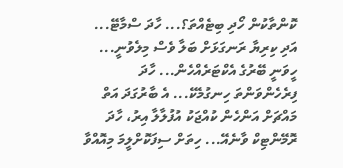ކޮންތާކުން ހޯދި ބިޓެއްތަ؟... ހާދަ ސްމާޓޭ... އަދި ކިރިޔާ ރަނގަޅަށް ބަލާ ވެސް މިލެވުނީ... ހީވަނީ ބޭރުގެ އެކްޓަރެއްހެން... ހާދަ ފިރެހެންވަންތަ ހިނގުމެކޭ... އެ ބާރުގަދަ އަތް މައްޗަށް އަންހެން ކުއްޖަކު އުފުލާލާ އިރު، ހާދަ ރޮމޭންޓިކް ވާނެއޭ... ހިތަށް ސިފަކޮށްލީމަ މިއޮއްވާ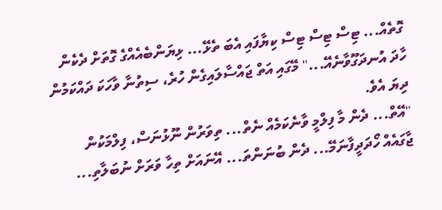ގޮތެއް... ޓިސް ޓިސް ޓިސް ކިޔާފައި އެބަ ތެޅޭ... ޅިޔަންބެއެއްގެ ގޮތަށް ދެކެން ހާދަ އުނދަގޫވާނެއޭ..." މޭގައި އަތް ޖައްސާލައިގެން ހުރެ، ސިތުނާ ވާހަކަ ދައްކަމުން ދިޔަ އެވެ.
"އޭތް... ދެން މާ ފިލްމީ ވާނެކަމެއް ނެތް... ތިވަރުން ނޫޅުނަސް، ފިލްމަކުން ޖާގައެއް ހޯދަދީފާނަމޭ... ދެން ބުނަންތަ... އޭނައަށް ތިހާ ވަރަށް ނުބަލާތި...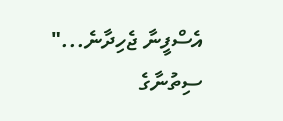އެސްފީނާ ޖެހިދާނެ..." ސިތުނާގެ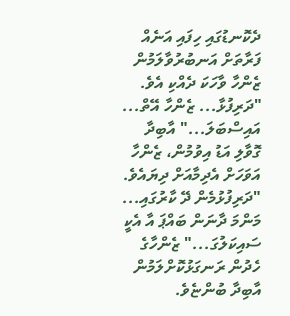ދެކޮނޑުގައި ހިފައި އަނެއް ފަރާތަށް އަނބުރުވާލަމުން ޒެންހާ ވާހަކަ ދެއްކި އެވެ.
"ދަރިފުޅާ... ޒެންހާ އޭތް... އައިސްބަލަ..." އާބިދާ ގޮވާލި އަޑު އިވުމުން، ޒެންހާ އަވަހަށް އެދިމާއަށް ދިޔައެވެ.
"ދަރިފުޅުމެން ދޭ ކާރުގައި... މަންމަ ދާނަން ބައްޕަ އާ އެކީ ސައިކަލުގަ..." ޒެންހާގެ ހެދުން ރަނގަޅުކޮށްލަމުން އާބިދާ ބުންޏެވެ.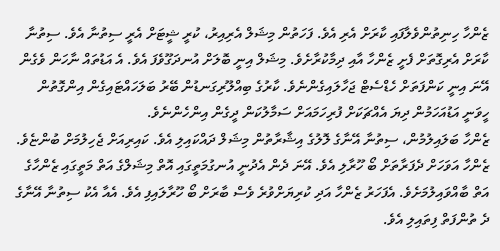ޒެންހާ ހިނިތުންވެލާފައި ކާރަށް އެރި އެވެ. ފަހަތުން މިޝަލް އެރިއިރު، ކުރީ ޝީޓަށް އެރީ ސިތުނާ އެވެ. ސިތުނާ ކާރަށް އެރިގޮތަށް ފެށީ ޒެންހާ އާއި ދިމާކުރާށެވެ. މިޝަލް އިނީ ބޮލަށް އުނދަގޫވެފަ އެވެ. އެ އަޑުތައް ނާހަން ވެގެން އޭނަ އިނީ ކަންފަތަށް ހެޑްސެޓް ޖަހާލައިގެންނެވެ. ކާރުގެ ބިއްލޫރިގަނޑުން ބޭރު ބަލަހައްޓައިގެން އިންގޮތުން ހީވަނީ އަޑުއަހަމުން ދިޔަ އެއްޗަކަށް ފުރިހަމައަށް ސަމާލުކަން ދީގެން އިންހެންނެވެ.
ޒެންހާ ބަލައިލުމުން، ސިތުނާ އޭނާގެ ލޮލުގެ އިޝާރާތުން މިޝަލް ދައްކައިލި އެވެ. ކައިރިއަށް ޖެހިލުމަށް ބުންޏެވެ. ޒެންހާ އަވަހަށް ދެފަރާތަށް ބޯ ހޫރާލި އެވެ. އޭނަ ދެން އެދުނީ އުނގުމަތީގައި އޮތް މިޝަލްގެ އަތް މަތީގައި ޒެންހާގެ އަތް ބާއްވައިލުމަށެވެ. އެފަހަރު ޒެންހާ އަދި ކުރިޔަށްވުރެ ވެސް ބާރަށް ބޯ ހޫރާލައިފި އެވެ. އެއާ އެކު ސިތުނާ އޭނާގެ ދެ ތުންފަތް ފިތައިލި އެވެ.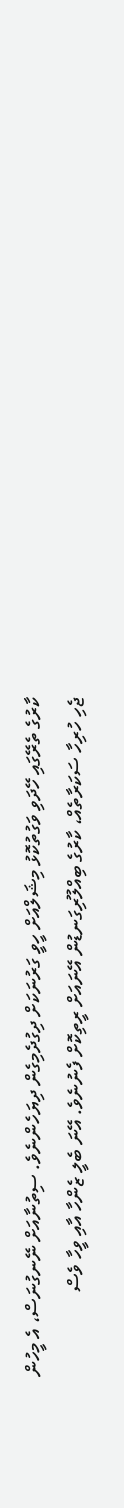ކާރުގެ ތެރޭގައި ހޭދަވި ވަގުތުކޮޅު މިޝަލްއަށް ހީވީ ގަރުނަކަށް ދިގުދެމިގެން ދިޔަހެންނެވެ. ސިތުނާއަށް ނޭނގުނަސް، އެ މީހުން ޖެހި ހުރިހާ ސަކަރާތެއް، ކާރުގެ ބިއްލޫރިގަނޑުން އޭނައަށް ރީތިކޮށް ފެނުނެވެ. އޭނަ ބެލީ ޒެންހާ އާއި ވީހާ ވެސް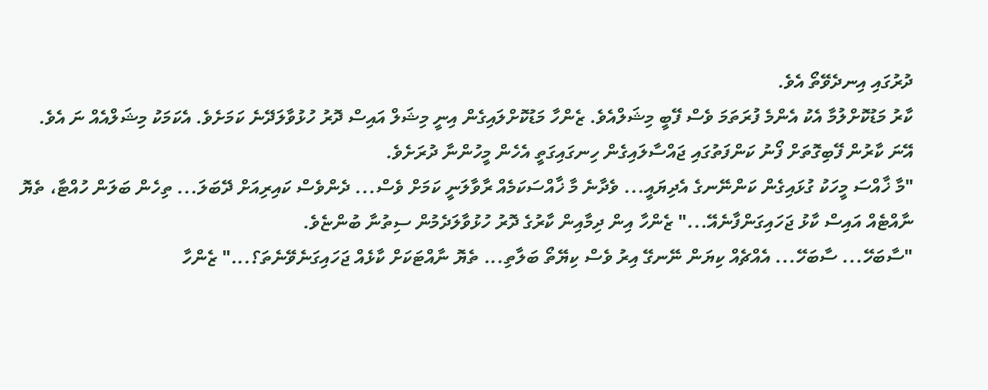ދުރުގައި އިނދެވޭތޯ އެވެ.
ކާރު މަޑުކޮށްލުމާ އެކު އެންމެ ފުރަތަމަ ވެސް ފޭބީ މިޝަލްއެވެ. ޒެންހާ މަޑުކޮށްލައިގެން އިނީ މިޝަލް އައިސް ދޮރު ހުޅުވާލަދޭނެ ކަމަށެވެ. އެކަމަކު މިޝަލްއެއް ނަ އެވެ. އޭނަ ކާރުން ފޭބިގޮތަށް ފޯނު ކަންފަތުގައި ޖައްސާލައިގެން ހިނގައިގަތީ އެހެން މީހުންނާ ދުރަށެވެ.
"މާ ޚާއްސަ މީހަކު ގުޅައިގެން ކަންނޭނގެ އެދިޔައީ... ވެދާނެ މާ ޚާއްސަކަމެއް ރާވާލަނީ ކަމަށް ވެސް... ދެންވެސް ކައިރިއަށް ދޭބަލަ... ތިހެން ބަލަން ހުއްޓާ، ތެޔޮ ނާއްޓެއް އައިސް ކާޅު ޖަހައިގަންފާނެއޭ..." ޒެންހާ އިން ދިމާއިން ކާރުގެ ދޮރު ހުޅުވާލަދެމުން ސިތުނާ ބުންޏެވެ.
"ސާބަހޭ... ސާބަހޭ... އެއްޗެއް ކިޔަން ނޭނގޭ އިރު ވެސް ކިޔޭތޯ ބަލާތި... ތެޔޮ ނާއްޓަކަށް ކާޅެއް ޖަހައިގަނެވޭނެތަ؟..." ޒެންހާ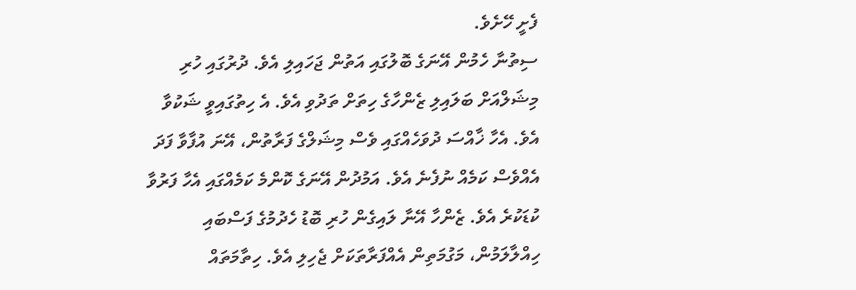ފެށީ ހޭށެވެ.
ސިތުނާ ހެމުން އޭނަގެ ބޮލުގައި އަތުން ޖަހައިލި އެވެ. ދުރުގައި ހުރި މިޝަލްއަށް ބަލައިލި ޒެންހާގެ ހިތަށް ތަދުވި އެވެ. އެ ހިތުގައިވީ ޝަކުވާ އެވެ. އެހާ ޚާއްސަ ދުވަހެއްގައި ވެސް މިޝަލްގެ ފަރާތުން، އޭނަ އުފާވާ ފަދަ އެއްވެސް ކަމެއް ނުފެނެ އެވެ. އަމުދުން އޭނަގެ ކޮންމެ ކަމެއްގައި އެހާ ފަރުވާ ކުޑަކުރެ އެވެ. ޒެންހާ އޭނާ ލައިގެން ހުރި ބޮޑު ހެދުމުގެ ފަސްބައި ހިއްލާލަމުން، މަގުމަތިން އެއްފަރާތަކަށް ޖެހިލި އެވެ. ހިތާމަތައް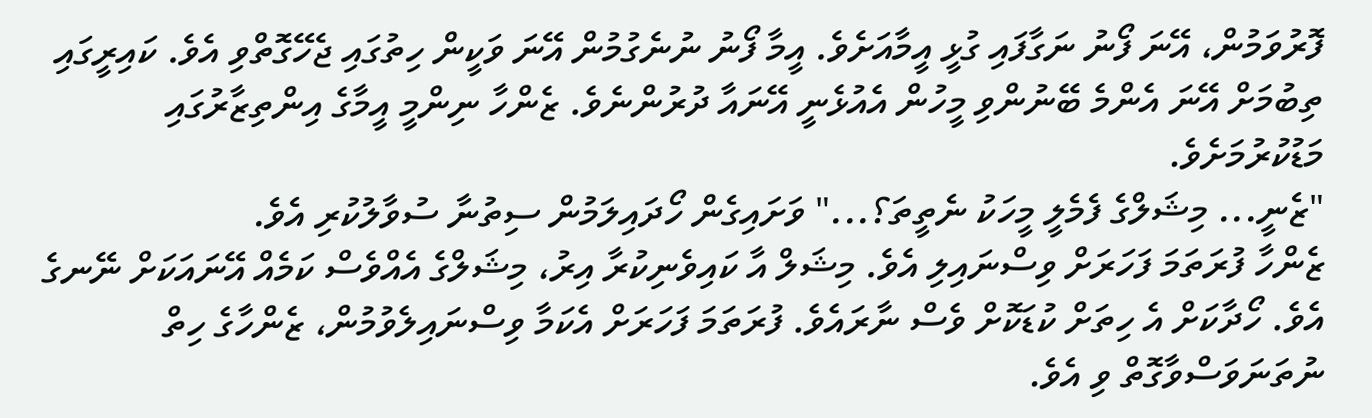ފޮރުވަމުން، އޭނަ ފޯނު ނަގާފައި ގުޅީ އީމާއަށެވެ. އީމާ ފޯނު ނުނެގުމުން އޭނަ ވަކީން ހިތުގައި ޖެހޭގޮތްވި އެވެ. ކައިރީގައި ތިބުމަށް އޭނަ އެންމެ ބޭނުންވި މީހުން އެއުޅެނީ އޭނައާ ދުރުންނެވެ. ޒެންހާ ނިންމީ އީމާގެ އިންތިޒާރުގައި މަޑުކުރުމަށެވެ.
"ޒެނީ... މިޝަލްގެ ފެމެލީ މީހަކު ނެތީތަ؟..." ވަށައިގެން ހޯދައިލަމުން ސިތުނާ ސުވާލުކުރި އެވެ.
ޒެންހާ ފުރަތަމަ ފަހަރަށް ވިސްނައިލި އެވެ. މިޝަލް އާ ކައިވެނިކުރާ އިރު، މިޝަލްގެ އެއްވެސް ކަމެއް އޭނައަކަށް ނޭނގެ އެވެ. ހޯދާކަށް އެ ހިތަށް ކުޑަކޮށް ވެސް ނާރައެވެ. ފުރަތަމަ ފަހަރަށް އެކަމާ ވިސްނައިލެވުމުން، ޒެންހާގެ ހިތް ނުތަނަވަސްވާގޮތް ވި އެވެ.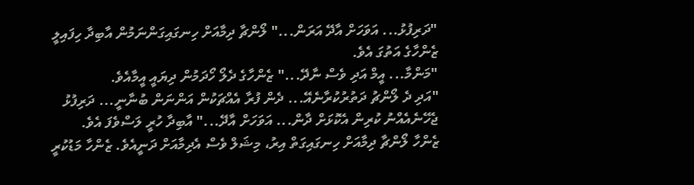"ދަރިފުޅު... އަވަހަށް އާދޭ އަރަން..." ލޯންޗާ ދިމާއަށް ހިނގައިގަންނަމުން އާބިދާ ހިފައިލީ ޒެންހާގެ އަތުގަ އެވެ.
"މަންމާ... އީމް އަދި ވެސް ނާދޭ..." ޒެންހާގެ ދެލޯ ހޯދަމުން ދިޔައީ އީމާއެވެ.
"އަދި ދެ ލޯންޗު ދަތުރުކުރާނެއޭ... ދެން ފުރާ އެއްޗަކުން އަންނަން ބުނާނީ... ދަރިފުޅު ޖެހޭނެއެއްނު ކުރިން އެކޮޅަށް ދާން... އަވަހަށް އާދޭ..." އާބިދާ ހުރީ ލަސްވެފަ އެވެ.
ޒެންހާ ލޯންޗާ ދިމާއަށް ހިނގައިގަތް އިރު، މިޝަލް ވެސް އެދިމާއަށް ދަނީއެވެ. ޒެންހާ މަޑުކުރީ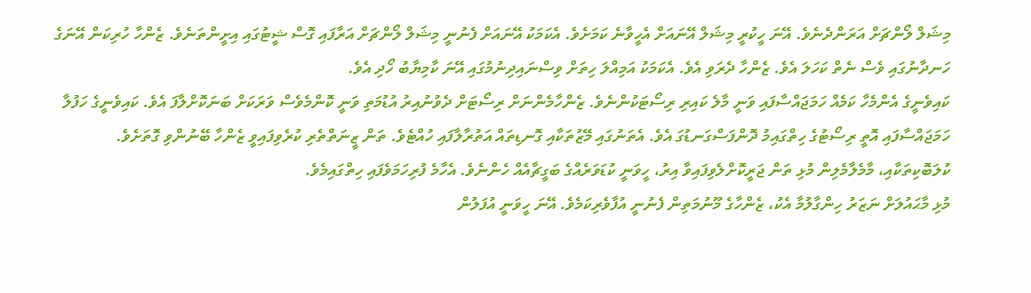މިޝަލް ލޯންޗަށް އަރަންދެނެވެ. އޭނަ ހީކުރީ މިޝަލް އޭނައަށް އެހީވާނެ ކަމަށެވެ. އެކަމަކު އޭނައަށް ފެނުނީ މިޝަލް ލޯންޗަށް އަރާފައި ގޮސް ޝީޓުގައި އިށީންތަނެވެ. ޒެންހާ ހުރިކަން އޭނަގެ ހަނދާނުގައި ވެސް ނެތް ކަހަލަ އެވެ. ޒެންހާ ދެރަވި އެވެ. އެކަމަކު އަމިއްލަ ހިތަށް ވިސްނައިދިނުމުގައި އޭނަ ކާމިޔާބު ހޯދި އެވެ.
ކައިވެނީގެ އެންމެހާ ކަމެއް ހަމަޖައްސާފައި ވަނީ މާލެ ކައިރި ރިސޯޓަކުންނެވެ. ޒެންހާމެންނަށް ރިސޯޓަށް ދެވުނުއިރު އުޑުމަތި ވަނީ ކޮންމެވެސް ވަރަކަށް ބަނަކޮށްލާފަ އެވެ. ކައިވެނީގެ ހަފުލާ ހަމަޖައްސާފައި އޮތީ ރިސޯޓުގެ ހިތްގައިމު ދޮންފަސްގަނޑުގަ އެވެ. އެތަނުގައި މޭޒުތަކާއި ގޮނޑިތައް އަތުރާލާފައި ހުއްޓެވެ. ތަން ޒީނަތްތެރި ކުރެވިފައިވީ ޒެންހާ ބޭނުންވި ގޮތަށެވެ. ކުލަބޮކިތަކާއި، މާމެލާމެލިން މުޅި ތަން ޖަރީކޮށްލެވިފައިވާ އިރު، ހީވަނީ ކުޑަވަރެއްގެ ބަގީޗާއެއް ހެންނެވެ. އެހާމެ ފުރިހަމަވެފައި ހިތްގައިމެވެ.
މުޅި މާޙައުލަށް ނަޒަރު ހިންގާލުމާ އެކު، ޒެންހާގެ މޫނުމަތިން ފެނުނީ އުފާވެރިކަމެވެ. އޭނަ ހީވަނީ އުފަލުން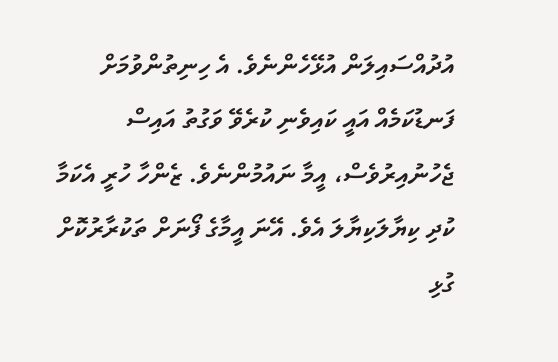އުދުއްސައިލަން އުޅޭހެންނެވެ. އެ ހިނިތުންވުމަށް ފަނޑުކަމެއް އައީ ކައިވެނި ކުރެވޭ ވަގުތު އައިސް ޖެހުނުއިރުވެސް، އީމާ ނައުމުންނެވެ. ޒެންހާ ހުރީ އެކަމާ ކުދި ކިޔާލަކިޔާލަ އެވެ. އޭނަ އީމާގެ ފޯނަށް ތަކުރާރުކޮށް ގުޅި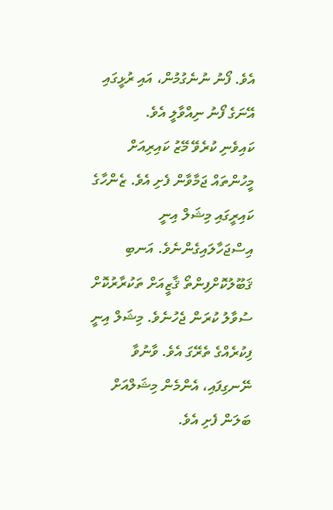އެވެ. ފޯނު ނުނެގުމުން، އައި ރުޅީގައި އޭނަގެ ފޯނު ނިއްވާލީ އެވެ.
ކައިވެނި ކުރެވޭ މޭޒު ކައިރިއަށް މީހުންތައް ޖަމާވާން ފެށި އެވެ. ޒެންހާގެ ކައިރީގައި މިޝަލް އިނީ އިސްޖަހާލައިގެންނެވެ. އަނބި ޤަބޫލުކޮށްފިންތޯ ޤާޒީއަށް ތަކުރާރުކޮށް ސުވާލު ކުރަން ޖެހުނެވެ. މިޝަލް އިނީ ފިކުރެއްގެ ތެރޭގަ އެވެ. ވާނުވާ ނޭނގިފައި، އެންމެން މިޝަލްއަށް ބަލަން ފެށި އެވެ.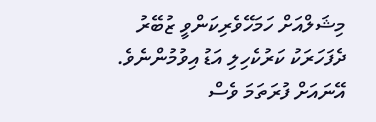މިޝަލްއަށް ހަމަހޭވެރިކަންވީ ޒުބޭރު ދެފަހަރަކު ކަރުކެހިލި އަޑު އިވުމުންނެވެ. އޭނައަށް ފުރަތަމަ ވެސް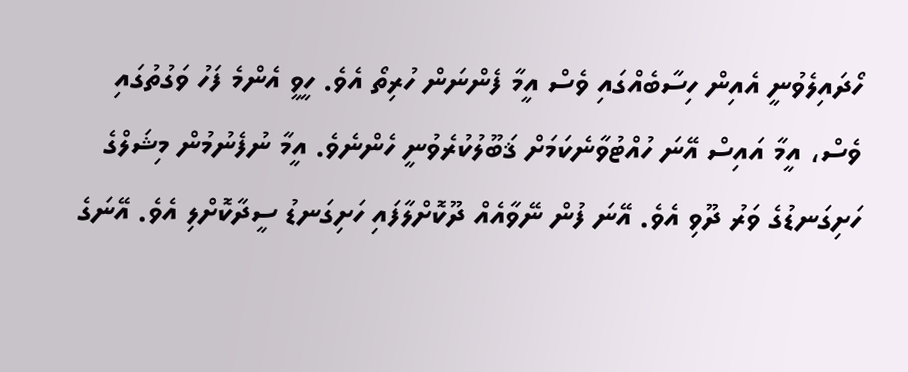ހޯދައިލެވުނީ އެއިން ހިސާބެއްގައި ވެސް އީމާ ފެންނަން ހުރިތޯ އެވެ. ހީވީ އެންމެ ފަހު ވަގުތުގައި ވެސް، އީމާ އައިސް އޭނަ ހުއްޓުވާނެކަމަށް ޤަބޫލުކުރެވުނީ ހެންނެވެ. އީމާ ނުފެނުމުން މިޝަލްގެ ހަށިގަނޑުގެ ވަރު ދޫވި އެވެ. އޭނަ ފުން ނޭވާއެއް ދޫކޮށްލާފައި ހަށިގަނޑު ސީދާކޮށްލި އެވެ. އޭނަގެ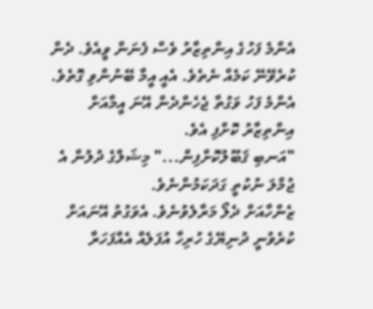އެންމެ ފަހުގެ އިންތިޒާރު ވެސް ފެނަން ވީއެވެ. ދެން ކުރެވޭނޭ ކަމެއް ނެތެވެ. އެއީ އީމާ ބޭނުންވި ގޮތެވެ. އެންމެ ފަހު ވަގުތާ ޖެހެންދެން އޭނަ އީމާއަށް އިންތިޒާރު ކޮށްފި އެވެ.
"އަނބި ޤަބޫލުކޮށްފިން..." މިޝަލްގެ ދުލުން އެ ޖުމްލަ ނުކުތީ ގަދަކަމުންނެވެ.
ޒެންހާއަށް ދެލޯ މަރާލެވުނެވެ. އެވަގުތު އޭނައަށް ކުރެވުނީ ދުނިޔޭގެ ހުރިހާ އުފަލެއް އެއްފަހަރާ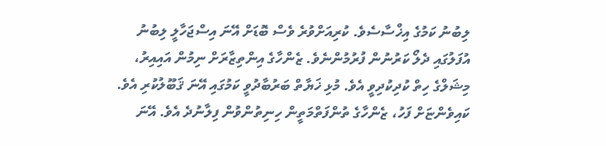ލިބުނު ކަމުގެ އިޚްސާސެވެ. ކުރިއަށްވުރެ ވެސް ބޮޑަށް އޭނަ އިސްޖަހާލީ ލިބުނު އުފަލުގައި ދެލޯ ކަރުނުން ފުރުމުންނެވެ. ޒެންހާގެ އިންތިޒާރަށް ނިމުން އައިއިރު، މިޝަލްގެ ހިތް ކުދިކުދިވީ އެވެ. މުޅި ޚަޔާތް ބަރުބާދުވީ ކަމުގައި އޭނަ ޤަބޫލުކުރި އެވެ.
ކައިވެންޏަށް ފަހު، ޒެންހާގެ ތުންފަތްމަތީން ހިނިތުންވުން ފިލާނުދެ އެވެ. އޭނަ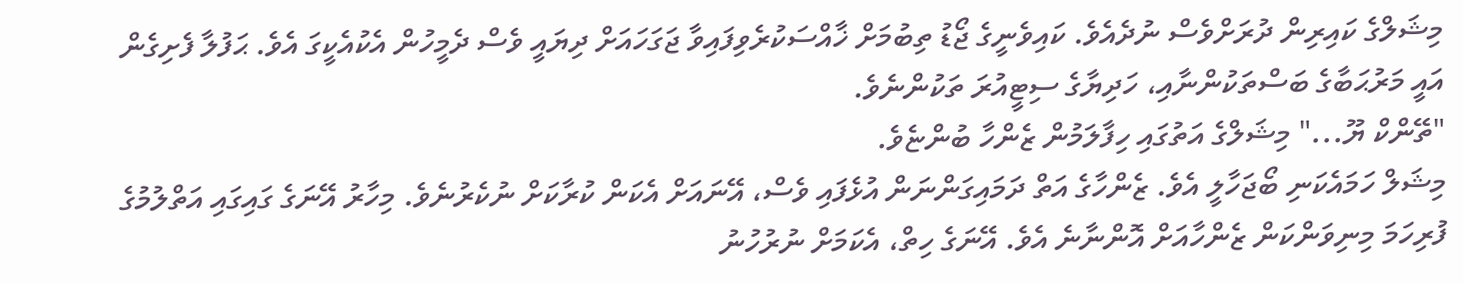މިޝަލްގެ ކައިރިން ދުރަށްވެސް ނުދެއެވެ. ކައިވެނީގެ ޖޯޑު ތިބުމަށް ޚާއްސަކުރެވިފައިވާ ޖަގަހައަށް ދިޔައީ ވެސް ދެމީހުން އެކުއެކީގަ އެވެ. ޙަފުލާ ފެށިގެން އައީ މަރުޙަބާގެ ބަސްތަކުންނާއި، ހަދިޔާގެ ސިޓީއުރަ ތަކުންނެވެ.
"ތޭންކް ޔޫ..." މިޝަލްގެ އަތުގައި ހިފާލަމުން ޒެންހާ ބުންޏެވެ.
މިޝަލް ހަމައެކަނި ބޯޖަހާލީ އެވެ. ޒެންހާގެ އަތް ދަމައިގަންނަން އުޅެފައި ވެސް، އޭނައަށް އެކަން ކުރާކަށް ނުކެރުނެވެ. މިހާރު އޭނަގެ ގައިގައި އަތްލުމުގެ ފުރިހަމަ މިނިވަންކަން ޒެންހާއަށް އޮންނާނެ އެވެ. އޭނަގެ ހިތް، އެކަމަށް ނުރުހުނު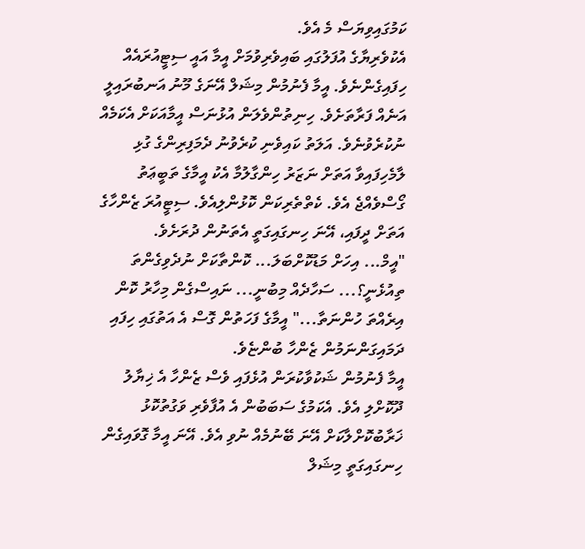ކަމުގައިވިޔަސް މެ އެވެ.
އެކުވެރިޔާގެ އުފަލުގައި ބައިވެރިވުމަށް އީމާ އައީ ސިޓީއުރައެއް ހިފައިގެންނެވެ. އީމާ ފެނުމުން މިޝަލް އޭނަގެ މޫނު އަނބުރައިލީ އަނެއް ފަރާތަށެވެ. ހިނިތުންވެލަން އުޅުނަސް އީމާއަކަށް އެކަމެއް ނުކުރެވުނެވެ. އަލަތު ކައިވެނި ކުރެވުނު ދެމަފިރިންގެ ގުޅި ލާމެހިފައިވާ އަތަށް ނަޒަރު ހިންގާލުމާ އެކު އީމާގެ ތަބީޢަތު ގޯސްވެއްޖެ އެވެ. ކެތްތެރިކަން ކޮޅުންލިއެވެ. ސިޓީއުރަ ޒެންހާގެ އަތަށް ދީފައި، އޭނަ ހިނގައިގަތީ އެތަނުން ދުރަށެވެ.
"އީމް... އިހަށް މަޑުކޮށްބަލަ... ކޮންތާކަށް ނުދެވިގެންތަ ތިއުޅެނީ؟... ސަހާދެއް މިބުނީ... ނައިސްގެން މިހާރު ކޮން އިރެއްތަ ހުންނަތާ..." އީމާގެ ފަހަތުން ގޮސް އެ އަތުގައި ހިފައި ދަމައިގަންނަމުން ޒެންހާ ބުންޏެވެ.
އީމާ ފެނުމުން ޝަކުވާކުރަން އުޅެފައި ވެސް ޒެންހާ އެ ޚިޔާލު ދޫކޮށްލި އެވެ. އެކަމުގެ ސަބަބުން އެ އުފާވެރި ވަގުތުކޮޅު ޚަރާބުކޮށްލާކަށް އޭނަ ބޭނުމެއް ނުވި އެވެ. އޭނަ އީމާ ގޮވައިގެން ހިނގައިގަތީ މިޝަލް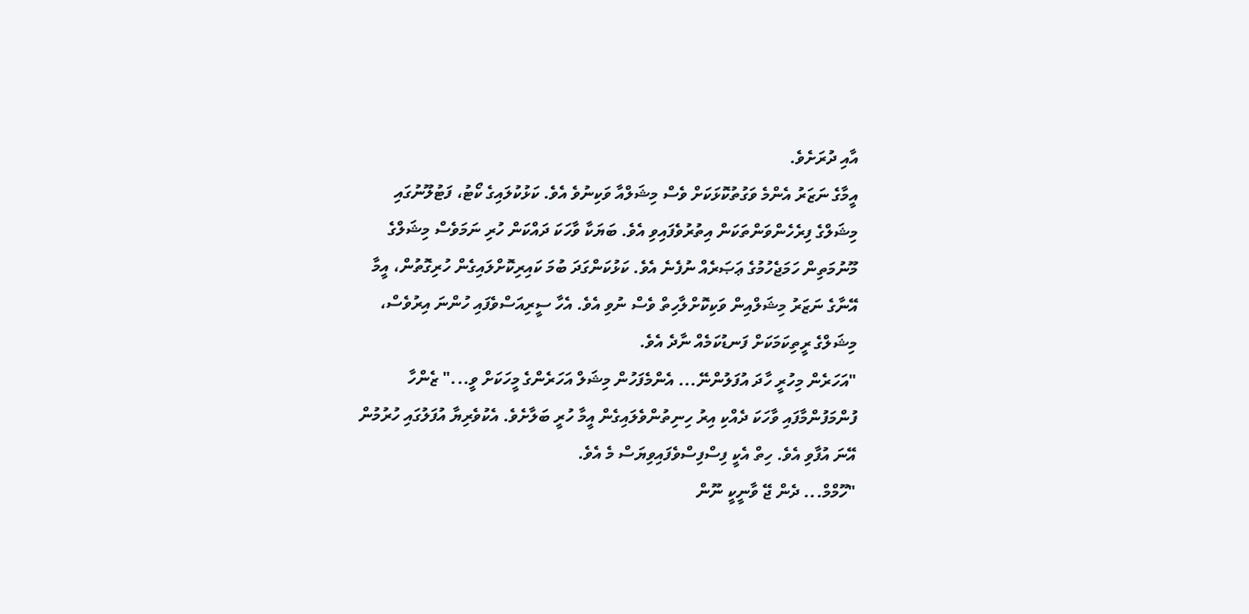އާއި ދުރަށެވެ.
އީމާގެ ނަޒަރު އެންމެ ވަގުތުކޮޅަކަށް ވެސް މިޝަލްއާ ވަކިނުވެ އެވެ. ކަޅުކުލައިގެ ކޯޓު، ފަޓުލޫނުގައި މިޝަލްގެ ފިރެހެންވަންތަކަން އިތުރުވެފައިވި އެވެ. ބަޔަކާ ވާހަކަ ދައްކަން ހުރި ނަމަވެސް މިޝަލްގެ މޫނުމަތިން ހަމަޖެހުމުގެ ޢަޞަރެއް ނުފެނެ އެވެ. ކަޅުކަންގަދަ ބުމަ ކައިރިކޮށްލައިގެން ހުރިގޮތުން، އީމާ އޭނާގެ ނަޒަރު މިޝަލްއިން ވަކިކޮށްލާހިތް ވެސް ނުވި އެވެ. އެހާ ސީރިއަސްވެފައި ހުންނަ އިރުވެސް، މިޝަލްގެ ރީތިކަމަކަށް ފަނޑުކަމެއް ނާދެ އެވެ.
"އަހަރެން މިހުރީ ހާދަ އުފަލުންނޭ... އެންމެފަހުން މިޝަލް އަހަރެންގެ މީހަކަށް ވީ..." ޒެންހާ ފުންމަފުންމާފައި ވާހަކަ ދެއްކި އިރު ހިނިތުންވެލައިގެން އީމާ ހުރީ ބަލާށެވެ. އެކުވެރިޔާ އުފަލުގައި ހުރުމުން އޭނަ އުފާވި އެވެ. ހިތް އެކީ ފިސްފިސްވެފައިވިޔަސް މެ އެވެ.
"ހޫމްމް... ދެން ޖޭ ވާނީކީ ނޫން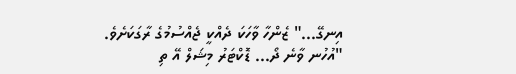އިނގޭ..." ޒެންހާ ވާހަކަ ދެއްކީ ޖެއްސުމުގެ ރާގަކަށެވެ.
"އުހުނ ވާނެ ދޯ... ޑޮކްޓަރު މިޝަލް އޭ ތި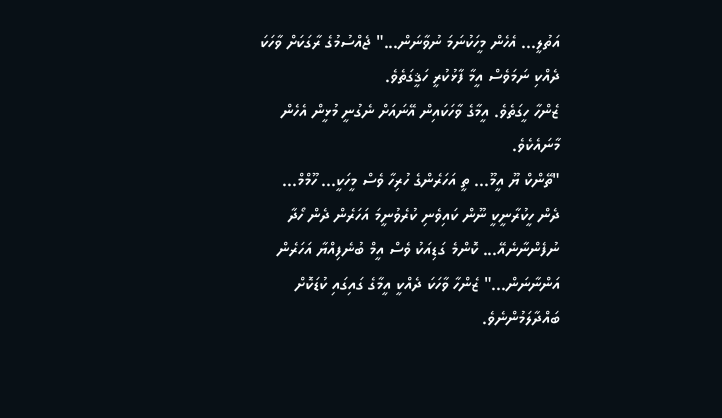އަތުލީ... އެހެން މީހަކުނަމަ ނުވާނަން..." ޖެއްސުމުގެ ރާގަކަށް ވާހަކަ ދެއްކި ނަމަވެސް އީމާ ފާޅުކުރީ ހަޤީގަތެވެ.
ޒެންހާ ހީގަތެވެ. އީމާގެ ވާހަކައިން އޭނައަށް ނެގުނީ މުޅީން އެހެން މާނައެކެވެ.
"ތޭންކް ޔޫ އީމޫ... ތީ އަހަރެންގެ ހުރިހާ ވެސް މީހަކީ... ހޫމްމް... ދެން ހީކުރާނީކީ ނޫން ކައިވެނި ކުރެވުނީމަ އަހަރެން ދެން ހޯދާ ނުފެންނާނެއޭ... ކޮންމެ ގަޑިއަކު ވެސް އީމް ބުނެފިއްޔާ އަހަރެން އަންނާނަން..." ޒެންހާ ވާހަކަ ދެއްކީ އީމާގެ ގައިގައި ކުޑަކޮށް ބައްދާލަމުންނެވެ.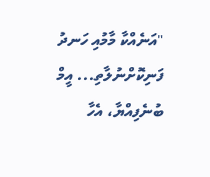"އަނެއްކާ މާމުއި ހަނދު ފަނިކޮށްނުލާތި... އީމް ބުނެފިއްޔާ، އެހާ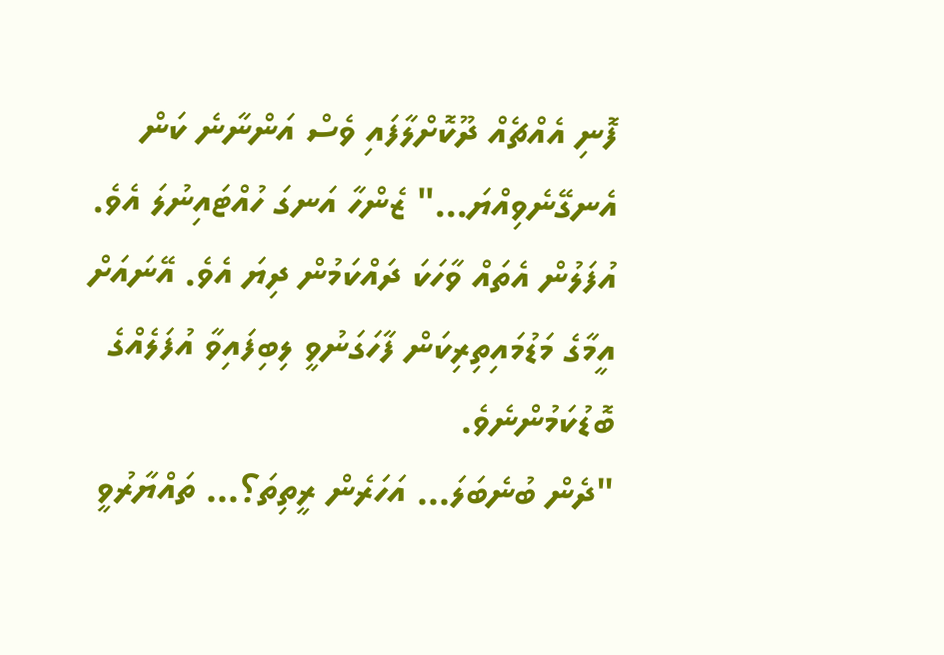ފޮނި އެއްޗެއް ދޫކޮށްލާފައި ވެސް އަންނާނެ ކަން އެނގޭނެވިއްޔަ..." ޒެންހާ އަނގަ ހުއްޓައިނުލަ އެވެ. އުފަލުން އެތައް ވާހަކަ ދައްކަމުން ދިޔަ އެވެ. އޭނައަށް އީމާގެ މަޑުމައިތިރިކަން ފާހަގަނުވީ ލިބިފައިވާ އުފަލެއްގެ ބޮޑުކަމުންނެވެ.
"ދެން ބުނެބަލަ... އަހަރެން ރީތިތަ؟... ތައްޔާރުވީ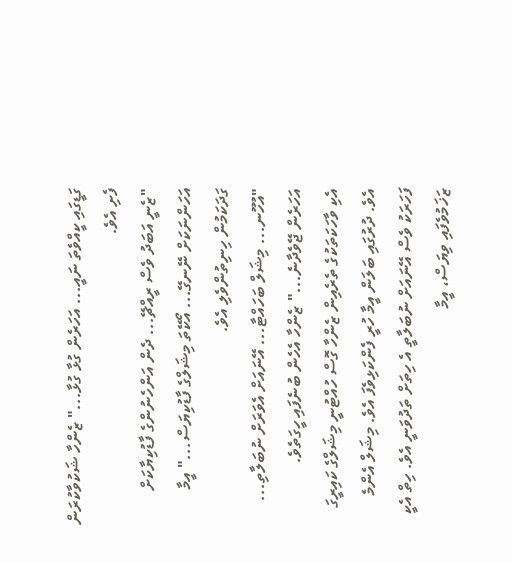ގަޑީގައި ކީއްވެތަ ނައީ... އަހަރެން ގުޅާ ގުޅާ..." ޒެންހާ ޝަކުވާކުރަން ފެށި އެވެ.
"ޒެނީ އަބަދު ވެސް ރީއްޗޭ... ދެން އަންހެނުންގެ ފާޑުކިޔާކަށް އަހަންނަކަށް ނޭނގޭ... އޯކޭތަ މިޝަލްގެ ފާޑުކިޔަސް..." އީމާ ގަދަކަމުން ހިނިތުންވެލި އެވެ.
"އުހޫނ... މިޝަލް ބަހައްޓާ... އޭނައަށް އެވަރަށް ނުބަލާތި... އަހަރެން ޖޭވެދާނެ..." ޒެންހާ އެހެން ބުނެފައި ހީގަތެވެ.
އެކި ވާހަކަތަކުގެ ތެރެއިން ޒެންހާ ގޮސް ހުއްޓުނީ މިޝަލްގެ ކައިރީގަ އެވެ. ދުރުގައި ބަލަން އީމާ ހުރީ ފެންކަޅިވެފަ އެވެ. މިޝަލް އެންމެ ފަހަރަކު ވެސް އޭނައަށް ނުބަލާތީ އެ ހިތަށް ތަދުވަނީ އެވެ. ހިތް އެކީ ޒަޚަމުވެފައި ވިޔަސް، އީމާ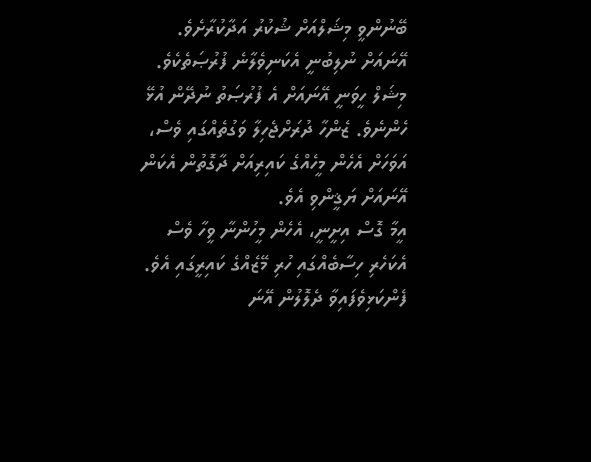ބޭނުންވީ މިޝަލްއަށް ޝުކުރު އަދާކުރާށެވެ. އޭނައަށް ނުލިބުނީ އެކަނިވެލާނެ ފުރުޞަތެކެވެ. މިޝަލް ހީވަނީ އޭނައަށް އެ ފުރުޞަތު ނުދޭން އުޅޭ ހެންނެވެ. ޒެންހާ ދުރަށްޖެހިލާ ވަގުތެއްގައި ވެސް، އަވަހަށް އެހެން މީހެއްގެ ކައިރިއަށް ދާގޮތުން އެކަން އޭނައަށް ޔަޤީންވި އެވެ.
އީމާ ގޮސް އިށީނީ، އެހެން މީހުންނާ ވީހާ ވެސް އެކަހެރި ހިސާބެއްގައި ހުރި މޭޒެއްގެ ކައިރީގައި އެވެ. ފެންކަޅިވެފައިވާ ދެލޮލުން އޭނަ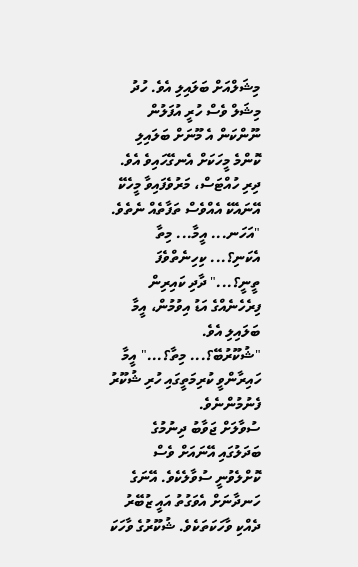މިޝަލްއަށް ބަލައިލި އެވެ. ހުދު މިޝަލް ވެސް ހުރީ އުފަލުން ނޫންކަން އެ މޫނަށް ބަލައިލި ކޮންމެ މީހަކަށް އެނގޭހައިވެ އެވެ. ދިރި ހުއްޓަސް، މަރުވެފައިވާ މީހެކޭ އޭނައެކޭ އެއްވެސް ތަފާތެއް ނެތެވެ.
"އަހަނ... އީމާ... މިތާ އެކަނި؟... ކިހިނެތްވެފަ ތީނީ؟..." ދާދި ކައިރިން ފިރެހެނެއްގެ އަޑު އިވުމުން، އީމާ ބަލައިލި އެވެ.
"ޝުކޫރުބޭ؟... މިތާ؟..." އީމާ ހައިރާންވީ ކުރިމަތީގައި ހުރި ޝުކޫރު ފެނުމުންނެވެ.
ސުވާލަށް ޖަވާބު ދިނުމުގެ ބަދަލުގައި އޭނައަށް ވެސް ކޮށްލެވުނީ ސުވާލެކެވެ. އޭނަގެ ހަނދާނަށް އެވަގުތު އައީ ޒުބޭރު ދެއްކި ވާހަކަތަކެވެ. ޝުކޫރުގެ ވާހަކަ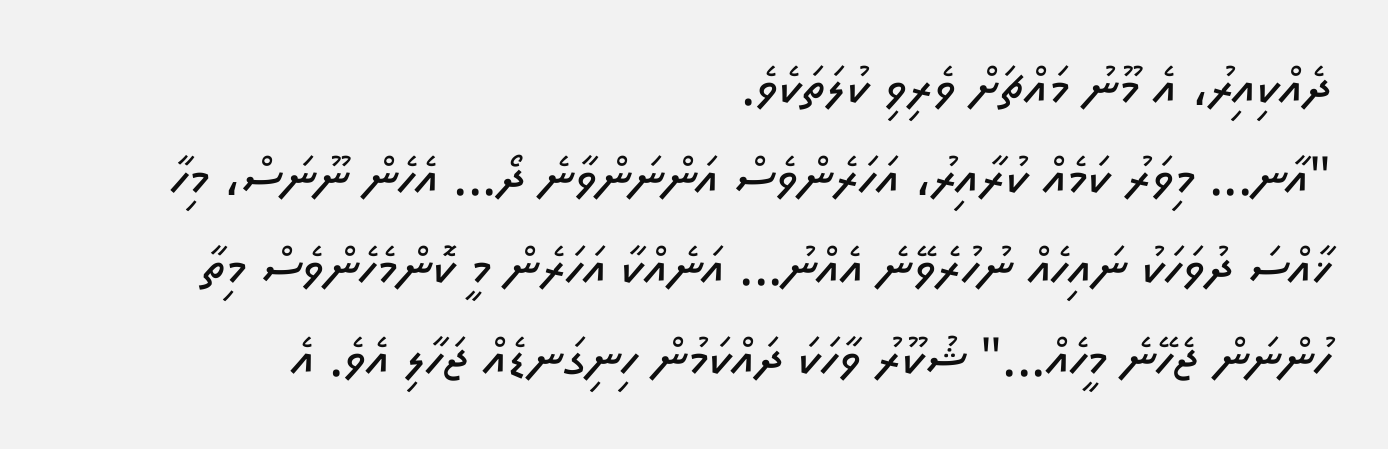ދެއްކިއިރު، އެ މޫނު މައްޗަށް ވެރިވި ކުލަތަކެވެ.
"އާނ... މިވަރު ކަމެއް ކުރާއިރު، އަހަރެންވެސް އަންނަންވާނެ ދޯ... އެހެން ނޫނަސް، މިހާ ޚާއްސަ ދުވަހަކު ނައިހެއް ނުހުރެވޭނެ އެއްނު... އަނެއްކާ އަހަރެން މީ ކޮންމެހެންވެސް މިތާ ހުންނަން ޖެހޭނެ މީހެއް..." ޝުކޫރު ވާހަކަ ދައްކަމުން ހިނިގަނޑެއް ޖަހާލި އެވެ. އެ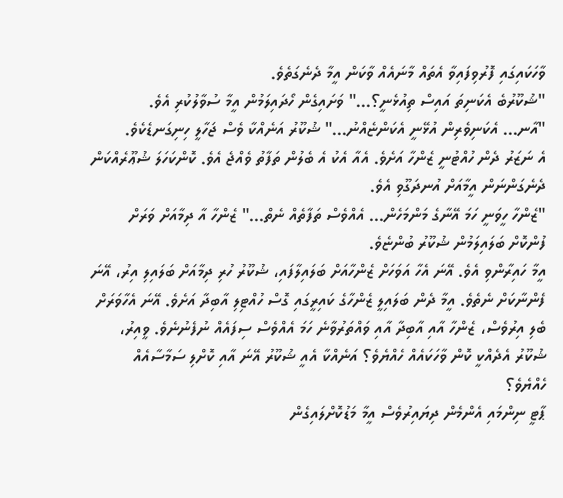ވާހަކައިގައި ފޮރުވިފައިވާ އެތައް މާނައެއް ވާކަން އީމާ ދެނެގަތެވެ.
"ޝުކޫރުބެ އެކަނިތަ އައިސް ތިއުޅެނީ؟..." ވަށައިގެން ހޯދައިލަމުން އީމާ ސުވާލުކުރި އެވެ.
"އާނ... އެކަނިވެރިން އުޅޭނީ އެކަންޏެއްނު..." ޝުކޫރު އަނެއްކާ ވެސް ޖަހާލީ ހިނިގަނޑެކެވެ.
އެ ނަޒަރު ދެން ހުއްޓުނީ ޒެންހާ އަށެވެ. އެއާ އެކު އެ ބެލުން ތަފާތު ވެއްޖެ އެވެ. ކޮންކަހަލަ ޝުޢޫރެއްކަން ދެނެގަންނަން އީމާއަށް އުނދަގޫވި އެވެ.
"ޒެންހާ ހީވަނީ ހަމަ އޭނާގެ މަންމަހެން... އެއްވެސް ތަފާތެއް ނެތް..." ޒެންހާ އާ ދިމާއަށް ވަރަށް ފުންކޮށް ބަލައިލަމުން ޝުކޫރު ބުންޏެވެ.
އީމާ ހައިރާންވި އެވެ. އޭނަ އެހާ އަވަހަށް ޒެންހާއަށް ބަލައިލާފައި، ޝުކޫރު ހުރި ދިމާއަށް ބަލައިލި އިރު، އޭނަ ފެންނާކަށް ނެތެވެ. އީމާ ދެން ބަލައިލީ ޒެންހާގެ ކައިރީގައި ގޮސް ހުއްޓިލި އާބިދާ އަށެވެ. އޭނަ އެހާވަރަށް ބެލި އިރުވެސް، ޒެންހާ އާއި އާބިދާ އާއި ވައްތަރުވާނެ ހަމަ އެއްވެސް ސިފައެއް ނުފެނުނެވެ. ވީއިރު، ޝުކޫރު އެދެއްކީ ކޮން ވާހަކައެއް ހެއްޔެވެ؟ އަނެއްކާ އެއީ ޝުކޫރު އޭނަ އާއި ކޮށްލި ސަމާސާއެއް ހެއްޔެވެ؟
ޕާޓީ ނިންމައި އެންމެން ދިޔައިރުވެސް އީމާ މަޑުކޮށްލައިގެން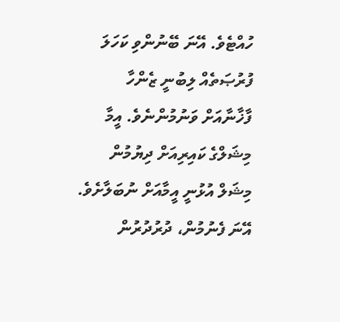ހުއްޓެވެ. އޭނަ ބޭނުންވި ކަހަލަ ފުރުޞަތެއް ލިބުނީ ޒެންހާ ފާޚާނާއަށް ވަނުމުންނެވެ. އީމާ މިޝަލްގެ ކައިރިއަށް ދިޔުމުން މިޝަލް އުޅުނީ އީމާއަށް ނުބަލާށެވެ. އޭނަ ފެނުމުން، ދުރުދުރުން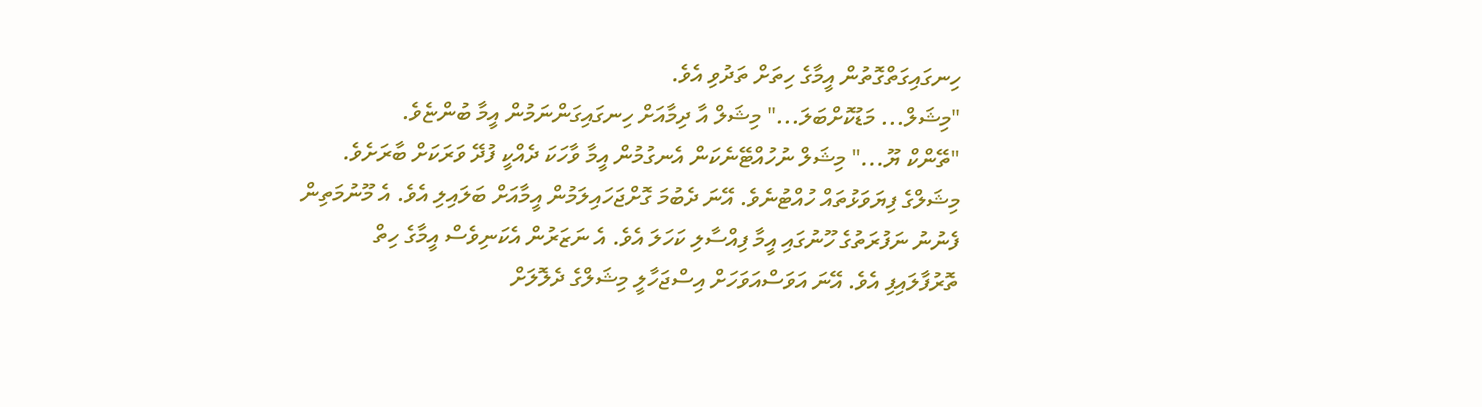ހިނގައިގަތްގޮތުން އީމާގެ ހިތަށް ތަދުވި އެވެ.
"މިޝަލް... މަޑުކޮށްބަލަ..." މިޝަލް އާ ދިމާއަށް ހިނގައިގަންނަމުން އީމާ ބުންޏެވެ.
"ތޭންކް ޔޫ..." މިޝަލް ނުހުއްޓޭނެކަން އެނގުމުން އީމާ ވާހަކަ ދެއްކީ ފުދޭ ވަރަކަށް ބާރަށެވެ.
މިޝަލްގެ ފިޔަވަޅުތައް ހުއްޓުނެވެ. އޭނަ ދެބުމަ ގޮށްޖަހައިލަމުން އީމާއަށް ބަލައިލި އެވެ. އެ މޫނުމަތިން ފެނުނު ނަފުރަތުގެ ހޫނުގައި އީމާ ފިއްސާލި ކަހަލަ އެވެ. އެ ނަޒަރުން އެކަނިވެސް އީމާގެ ހިތް ތޮރުފާލައިފި އެވެ. އޭނަ އަވަސްއަވަހަށް އިސްޖަހާލީ މިޝަލްގެ ދެލޮލަށް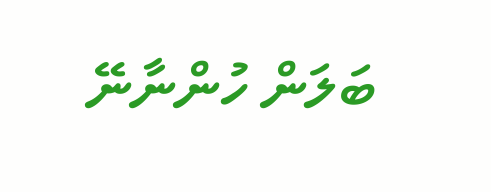ބަލަން ހުންނާނޭ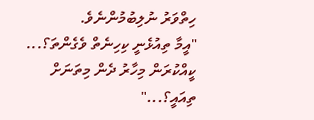ހިތްވަރު ނުލިބުމުންނެވެ.
"އީމާ ތިއުޅެނީ ކިހިނެތް ވެގެންތަ؟... ކީއްކުރަން މިހާރު ދެން މިތަނަށް ތިއައީ؟..."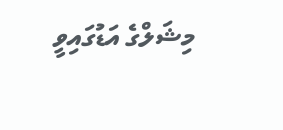މިޝަލްގެ އަޑުގައިވީ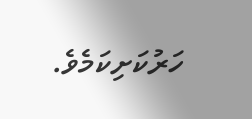ހަރުކަށިކަމެވެ.